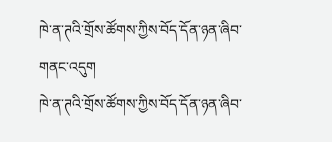ཁེ་ན་ཊའི་གྲོས་ཚོགས་ཀྱིས་བོད་དོན་ཉན་ཞིབ་གནང་འདུག
ཁེ་ན་ཊའི་གྲོས་ཚོགས་ཀྱིས་བོད་དོན་ཉན་ཞིབ་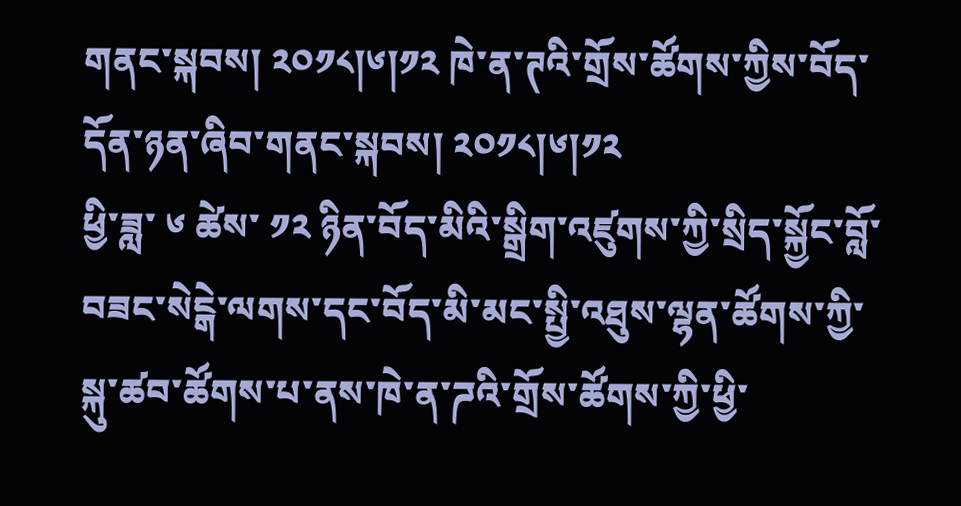གནང་སྐབས། ༢༠༡༨།༦།༡༢ ཁེ་ན་ཊའི་གྲོས་ཚོགས་ཀྱིས་བོད་དོན་ཉན་ཞིབ་གནང་སྐབས། ༢༠༡༨།༦།༡༢
ཕྱི་ཟླ་ ༦ ཚེས་ ༡༢ ཉིན་བོད་མིའི་སྒྲིག་འཛུགས་ཀྱི་སྲིད་སྐྱོང་བློ་བཟང་སེངྒེ་ལགས་དང་བོད་མི་མང་སྤྱི་འཐུས་ལྷན་ཚོགས་ཀྱི་སྐུ་ཚབ་ཚོགས་པ་ནས་ཁེ་ན་ཌའི་གྲོས་ཚོགས་ཀྱི་ཕྱི་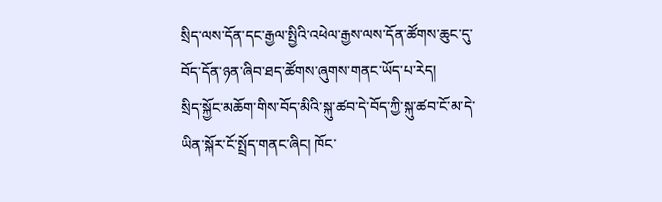སྲིད་ལས་དོན་དང་རྒྱལ་སྤྱིའི་འཕེལ་རྒྱས་ལས་དོན་ཚོགས་ཆུང་དུ་བོད་དོན་ཉན་ཞིབ་ཐད་ཚོགས་ཞུགས་གནང་ཡོད་པ་རེད།
སྲིད་སྐྱོང་མཆོག་གིས་བོད་མིའི་སྐུ་ཚབ་དེ་བོད་ཀྱི་སྐུ་ཚབ་ངོ་མ་དེ་ཡིན་སྐོར་ངོ་སྤྲོད་གནང་ཞིང། ཁོང་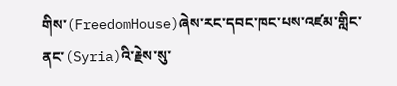གིས་(FreedomHouse)ཞེས་རང་དབང་ཁང་པས་འཛམ་གླིང་ནང་(Syria)འི་རྗེས་སུ་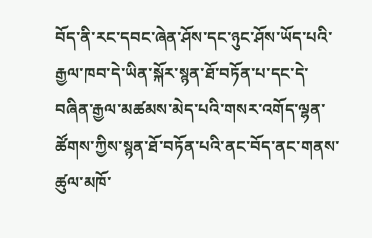བོད་ནི་རང་དབང་ཞེན་ཤོས་དང་ཉུང་ཤོས་ཡོད་པའི་རྒྱལ་ཁབ་དེ་ཡིན་སྐོར་སྙན་ཐོ་བཏོན་པ་དང་དེ་བཞིན་རྒྱལ་མཚམས་མེད་པའི་གསར་འགོད་ལྷན་ཚོགས་ཀྱིས་སྙན་ཐོ་བཏོན་པའི་ནང་བོད་ནང་གནས་ཚུལ་མཁོ་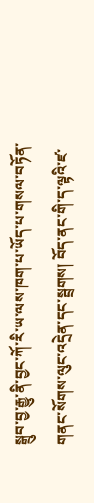སྒྲུབ་བྱ་རྒྱུ་ནི་བྱང་ཀོ་རི་ཡ་ལས་ཁག་པ་ཡོད་པ་གསལ་བཏོན་གནང་སོགས་ལུང་འདྲེན་དང་སྦྲགས། བོད་ནང་གི་ད་ལྟའི་ཛ་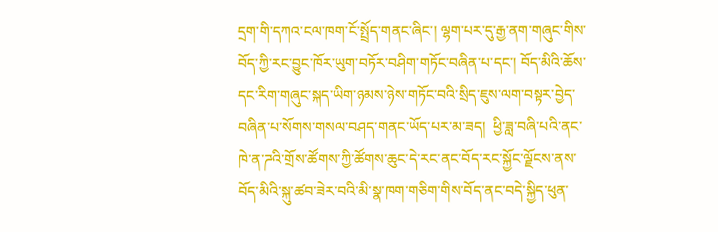དྲག་གི་དཀའ་ངལ་ཁག་ངོ་སྤྲོད་གནང་ཞིང་། ལྷག་པར་དུ་རྒྱ་ནག་གཞུང་གིས་བོད་ཀྱི་རང་བྱུང་ཁོར་ཡུག་བཏོར་བཤིག་གཏོང་བཞིན་པ་དང་། བོད་མིའི་ཆོས་དང་རིག་གཞུང་སྐད་ཡིག་ཉམས་ཉེས་གཏོང་བའི་སྲིད་ཇུས་ལག་བསྟར་བྱེད་བཞིན་པ་སོགས་གསལ་བཤད་གནང་ཡོད་པར་མ་ཟད།  ཕྱི་ཟླ་བཞི་པའི་ནང་ཁེ་ན་ཌའི་གྲོས་ཚོགས་ཀྱི་ཚོགས་ཆུང་དེ་རང་ནང་བོད་རང་སྐྱོང་ལྗོངས་ནས་བོད་མིའི་སྐུ་ཚབ་ཟེར་བའི་མི་སྣ་ཁག་གཅིག་གིས་བོད་ནང་བདེ་སྐྱིད་ཕུན་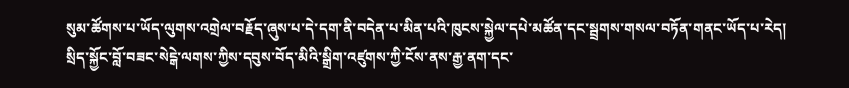སུམ་ཚོགས་པ་ཡོད་ལུགས་འགྲེལ་བརྗོད་ཞུས་པ་དེ་དག་ནི་བདེན་པ་མིན་པའི་ཁུངས་སྐྱེལ་དཔེ་མཚོན་དང་སྦྲགས་གསལ་བཏོན་གནང་ཡོད་པ་རེད།
སྲིད་སྐྱོང་བློ་བཟང་སེངྒེ་ལགས་ཀྱིས་དབུས་བོད་མིའི་སྒྲིག་འཛུགས་ཀྱི་ངོས་ནས་རྒྱ་ནག་དང་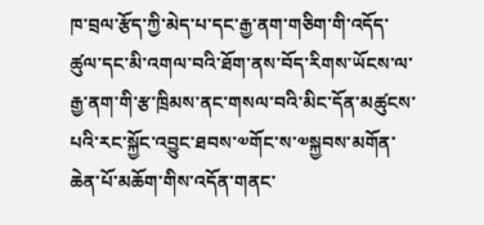ཁ་བྲལ་རྩོད་ཀྱི་མེད་པ་དང་རྒྱ་ནག་གཅིག་གི་འདོད་ཚུལ་དང་མི་འགལ་བའི་ཐོག་ནས་བོད་རིགས་ཡོངས་ལ་རྒྱ་ནག་གི་རྩ་ཁྲིམས་ནང་གསལ་བའི་མིང་དོན་མཚུངས་པའི་རང་སྐྱོང་འབྱུང་ཐབས་༧གོང་ས་༧སྐྱབས་མགོན་ཆེན་པོ་མཆོག་གིས་འདོན་གནང་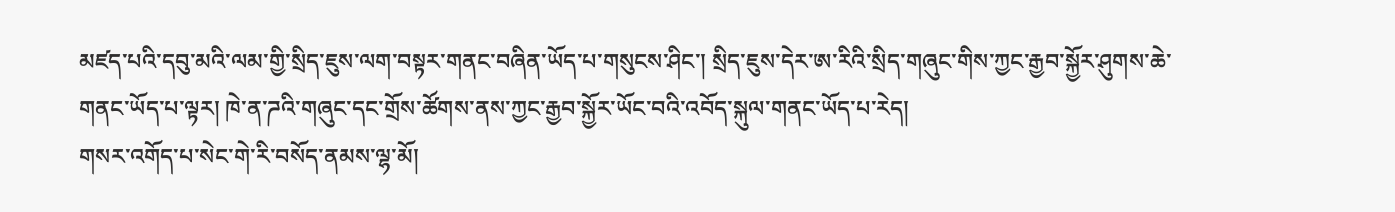མཛད་པའི་དབུ་མའི་ལམ་གྱི་སྲིད་ཇུས་ལག་བསྟར་གནང་བཞིན་ཡོད་པ་གསུངས་ཤིང་། སྲིད་ཇུས་དེར་ཨ་རིའི་སྲིད་གཞུང་གིས་ཀྱང་རྒྱབ་སྐྱོར་ཤུགས་ཆེ་གནང་ཡོད་པ་ལྟར། ཁེ་ན་ཌའི་གཞུང་དང་གྲོས་ཚོགས་ནས་ཀྱང་རྒྱབ་སྐྱོར་ཡོང་བའི་འབོད་སྐུལ་གནང་ཡོད་པ་རེད།
གསར་འགོད་པ་སེང་གེ་རི་བསོད་ནམས་ལྷ་མོ།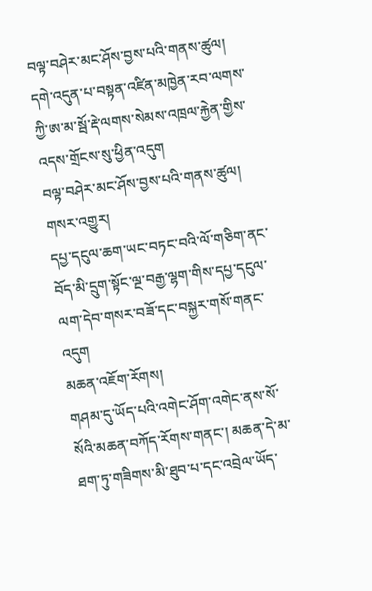བལྟ་བཤེར་མང་ཤོས་བྱས་པའི་གནས་ཚུལ།
དགེ་འདུན་པ་བསྟན་འཛིན་མཁྱེན་རབ་ལགས་ཀྱི་ཨ་མ་སྦོ་རྡེ་ལགས་སེམས་འཁྲལ་རྐྱེན་གྱིས་འདས་གྲོངས་སུ་ཕྱིན་འདུག
བལྟ་བཤེར་མང་ཤོས་བྱས་པའི་གནས་ཚུལ།
གསར་འགྱུར།
དཔྱ་དངུལ་ཆག་ཡང་བཏང་བའི་ལོ་གཅིག་ནང་བོད་མི་དྲུག་སྟོང་ལྔ་བརྒྱ་ལྷག་གིས་དཔྱ་དངུལ་ལག་དེབ་གསར་བཟོ་དང་བསྐྱར་གསོ་གནང་འདུག
མཆན་འཇོག་རོགས།
གཤམ་དུ་ཡོད་པའི་འགེང་ཤོག་འགེང་ནས་སོ་སོའི་མཆན་བཀོད་རོགས་གནང་། མཆན་དེ་མ་ཐག་ཏུ་གཟིགས་མི་ཐུབ་པ་དང་འབྲེལ་ཡོད་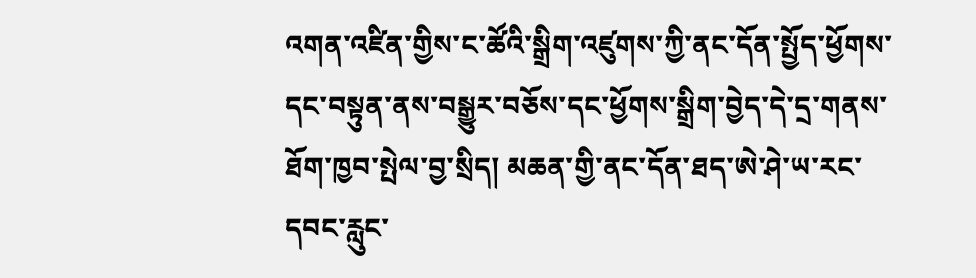འགན་འཛིན་གྱིས་ང་ཚོའི་སྒྲིག་འཛུགས་ཀྱི་ནང་དོན་སྤྱོད་ཕྱོགས་དང་བསྟུན་ནས་བསྒྱུར་བཅོས་དང་ཕྱོགས་སྒྲིག་བྱེད་དེ་དྲ་གནས་ཐོག་ཁྱབ་སྤེལ་བྱ་སྲིད། མཆན་གྱི་ནང་དོན་ཐད་ཨེ་ཤེ་ཡ་རང་དབང་རླུང་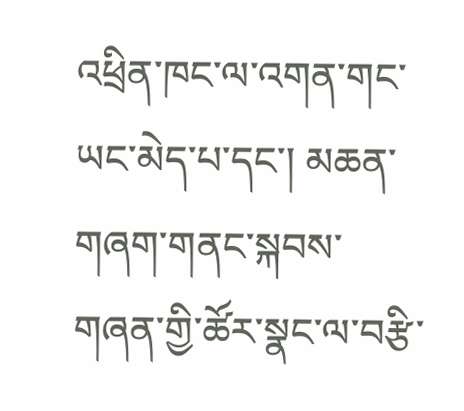འཕྲིན་ཁང་ལ་འགན་གང་ཡང་མེད་པ་དང་། མཆན་གཞག་གནང་སྐབས་གཞན་གྱི་ཚོར་སྣང་ལ་བརྩི་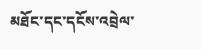མཐོང་དང་དངོས་འབྲེལ་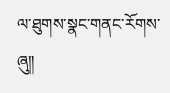ལ་ཐུགས་སྣང་གནང་རོགས་ཞུ༎